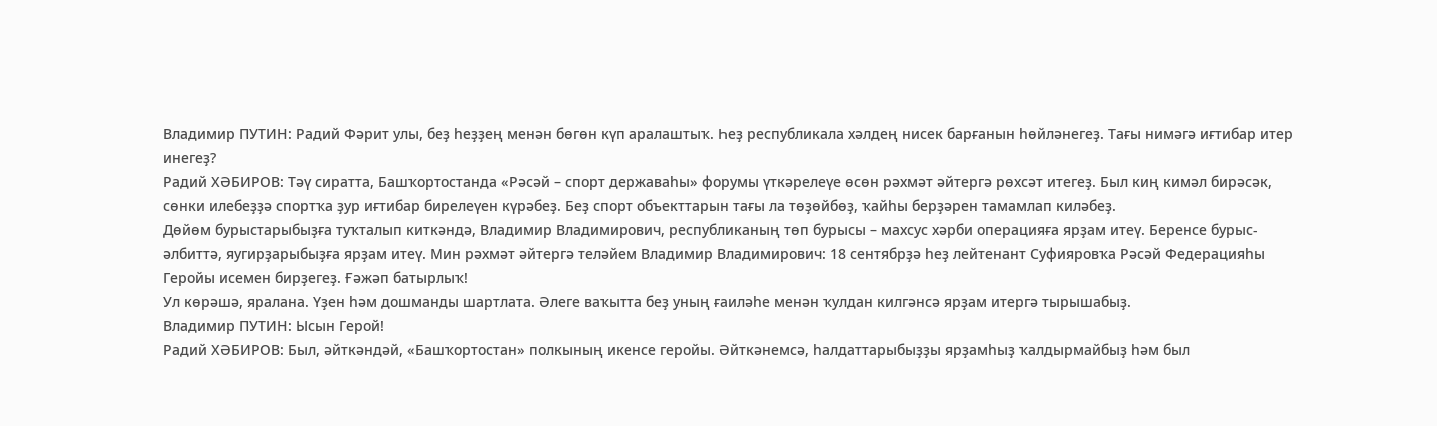Владимир ПУТИН: Радий Фәрит улы, беҙ һеҙҙең менән бөгөн күп аралаштыҡ. Һеҙ республикала хәлдең нисек барғанын һөйләнегеҙ. Тағы нимәгә иғтибар итер инегеҙ?
Радий ХӘБИРОВ: Тәү сиратта, Башҡортостанда «Рәсәй – спорт державаһы» форумы үткәрелеүе өсөн рәхмәт әйтергә рөхсәт итегеҙ. Был киң кимәл бирәсәк, сөнки илебеҙҙә спортҡа ҙур иғтибар бирелеүен күрәбеҙ. Беҙ спорт объекттарын тағы ла төҙөйбөҙ, ҡайһы берҙәрен тамамлап киләбеҙ.
Дөйөм бурыстарыбыҙға туҡталып киткәндә, Владимир Владимирович, республиканың төп бурысы – махсус хәрби операцияға ярҙам итеү. Беренсе бурыс-әлбиттә, яугирҙарыбыҙға ярҙам итеү. Мин рәхмәт әйтергә теләйем Владимир Владимирович: 18 сентябрҙә һеҙ лейтенант Суфияровҡа Рәсәй Федерацияһы Геройы исемен бирҙегеҙ. Ғәжәп батырлыҡ!
Ул көрәшә, яралана. Үҙен һәм дошманды шартлата. Әлеге ваҡытта беҙ уның ғаиләһе менән ҡулдан килгәнсә ярҙам итергә тырышабыҙ.
Владимир ПУТИН: Ысын Герой!
Радий ХӘБИРОВ: Был, әйткәндәй, «Башҡортостан» полкының икенсе геройы. Әйткәнемсә, һалдаттарыбыҙҙы ярҙамһыҙ ҡалдырмайбыҙ һәм был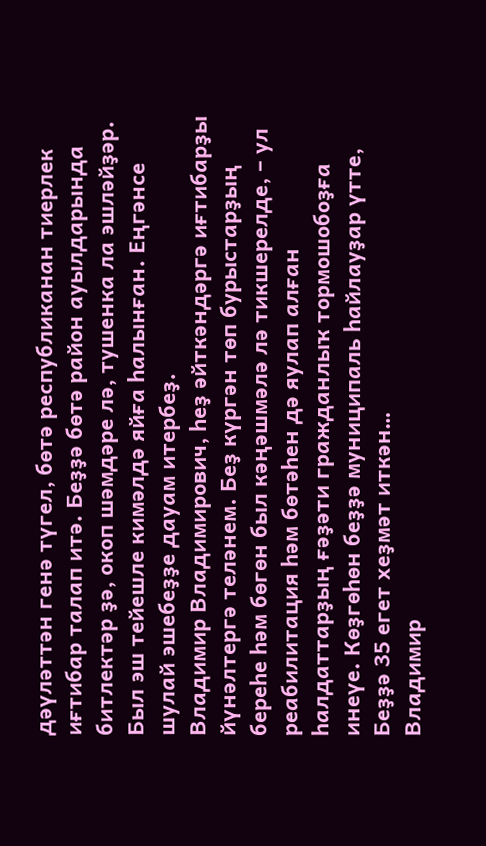дәүләттән генә түгел, бөтә республиканан тиерлек иғтибар талап итә. Беҙҙә бөтә район ауылдарында битлектәр ҙә, окоп шәмдәре лә, тушенка ла эшләйҙәр. Был эш тейешле кимәлдә яйға һалынған. Еңгәнсе шулай эшебеҙҙе дауам итербеҙ.
Владимир Владимирович, һеҙ әйткәндәргә иғтибарҙы йүнәлтергә теләнем. Беҙ күргән төп бурыстарҙың береһе һәм бөгөн был кәңәшмәлә лә тикшерелде, – ул реабилитация һәм бөтәһен дә яулап алған һалдаттарҙың ғәҙәти гражданлыҡ тормошобоҙға инеүе. Көҙгөһөн беҙҙә муниципаль һайлауҙар үтте, Беҙҙә 35 егет хеҙмәт иткән…
Владимир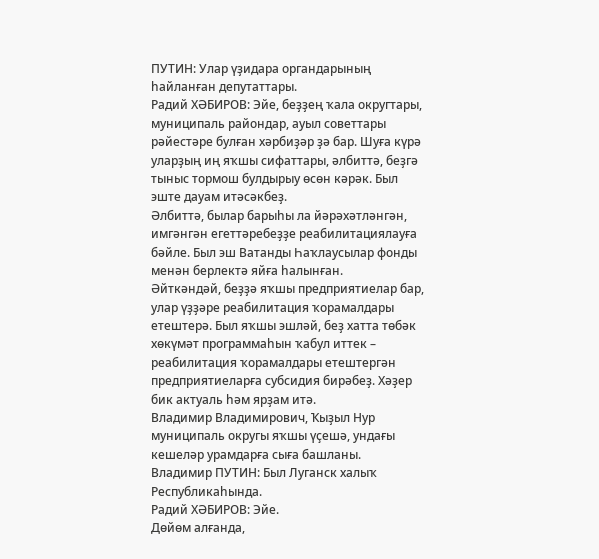ПУТИН: Улар үҙидара органдарының һайланған депутаттары.
Радий ХӘБИРОВ: Эйе, беҙҙең ҡала округтары, муниципаль райондар, ауыл советтары рәйестәре булған хәрбиҙәр ҙә бар. Шуға күрә уларҙың иң яҡшы сифаттары, әлбиттә, беҙгә тыныс тормош булдырыу өсөн кәрәк. Был эште дауам итәсәкбеҙ.
Әлбиттә, былар барыһы ла йәрәхәтләнгән, имгәнгән егеттәребеҙҙе реабилитациялауға бәйле. Был эш Ватанды Һаҡлаусылар фонды менән берлектә яйға һалынған.
Әйткәндәй, беҙҙә яҡшы предприятиелар бар, улар үҙҙәре реабилитация ҡорамалдары етештерә. Был яҡшы эшләй, беҙ хатта төбәк хөкүмәт программаһын ҡабул иттек – реабилитация ҡорамалдары етештергән предприятиеларға субсидия бирәбеҙ. Хәҙер бик актуаль һәм ярҙам итә.
Владимир Владимирович, Ҡыҙыл Нур муниципаль округы яҡшы үҫешә, ундағы кешеләр урамдарға сыға башланы.
Владимир ПУТИН: Был Луганск халыҡ Республикаһында.
Радий ХӘБИРОВ: Эйе.
Дөйөм алғанда,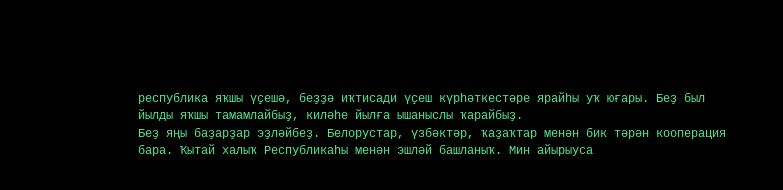республика яҡшы үҫешә, беҙҙә иҡтисади үҫеш күрһәткестәре ярайһы уҡ юғары. Беҙ был йылды яҡшы тамамлайбыҙ, киләһе йылға ышаныслы ҡарайбыҙ.
Беҙ яңы баҙарҙар эҙләйбеҙ. Белорустар, үзбәктәр, ҡаҙаҡтар менән бик тәрән кооперация бара. Ҡытай халыҡ Республикаһы менән эшләй башланыҡ. Мин айырыуса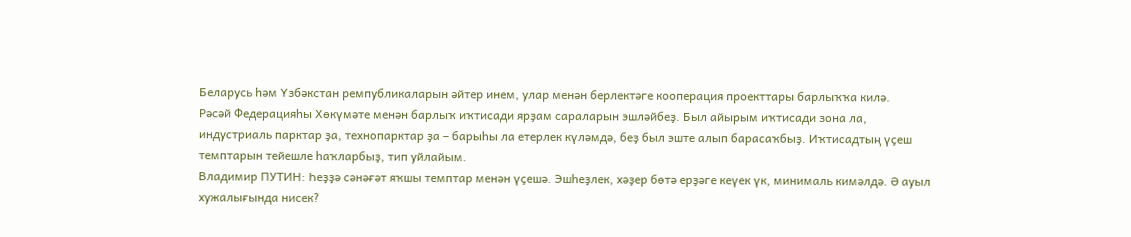Беларусь һәм Үзбәкстан ремпубликаларын әйтер инем, улар менән берлектәге кооперация проекттары барлыҡҡа килә.
Рәсәй Федерацияһы Хөкүмәте менән барлыҡ иҡтисади ярҙам сараларын эшләйбеҙ. Был айырым иҡтисади зона ла, индустриаль парктар ҙа, технопарктар ҙа – барыһы ла етерлек күләмдә, беҙ был эште алып барасаҡбыҙ. Иҡтисадтың үҫеш темптарын тейешле һаҡларбыҙ, тип уйлайым.
Владимир ПУТИН: Һеҙҙә сәнәғәт яҡшы темптар менән үҫешә. Эшһеҙлек, хәҙер бөтә ерҙәге кеүек үк, минималь кимәлдә. Ә ауыл хужалығында нисек?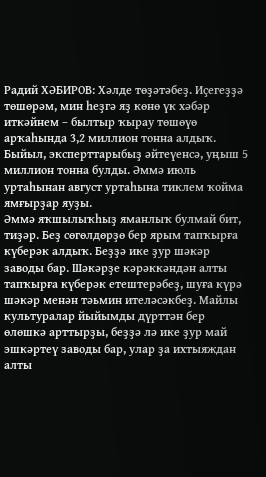Радий ХӘБИРОВ: Хәлде төҙәтәбеҙ. Иҫегеҙҙә төшөрәм, мин һеҙгә яҙ көнө үк хәбәр иткәйнем – былтыр ҡырау төшөүө арҡаһында 3,2 миллион тонна алдыҡ. Быйыл, эксперттарыбыҙ әйтеүенсә, уңыш 5 миллион тонна булды. Әммә июль уртаһынан август уртаһына тиклем ҡойма ямғырҙар яуҙы.
Әммә яҡшылыҡһыҙ яманлыҡ булмай бит, тиҙәр. Беҙ сөгөлдөрҙө бер ярым тапҡырға күберәк алдыҡ. Беҙҙә ике ҙур шәкәр заводы бар. Шәкәрҙе кәрәккәндән алты тапҡырға күберәк етештерәбеҙ, шуға күрә шәкәр менән тәьмин ителәсәкбеҙ. Майлы культуралар йыйымды дүрттән бер өлөшкә арттырҙы, беҙҙә лә ике ҙур май эшкәртеү заводы бар, улар ҙа ихтыяждан алты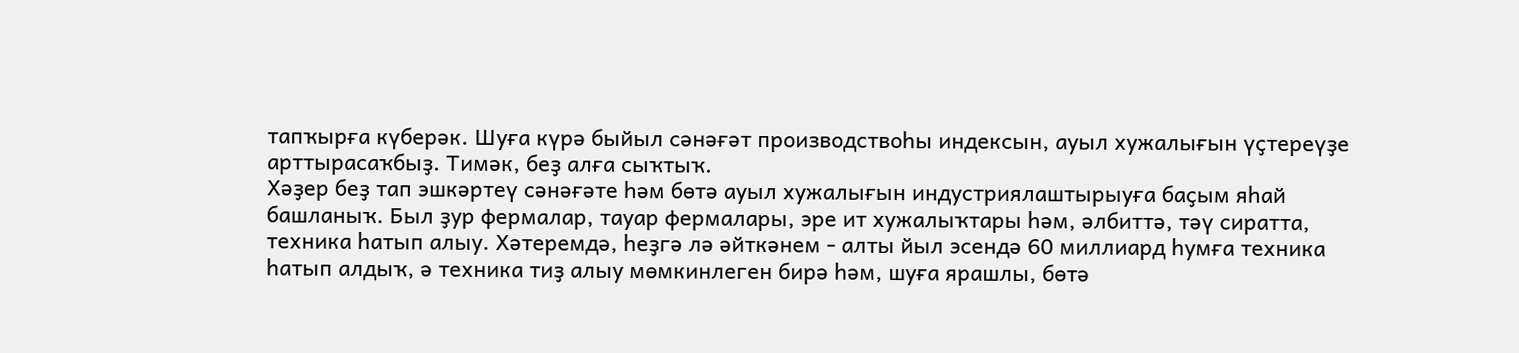тапҡырға күберәк. Шуға күрә быйыл сәнәғәт производствоһы индексын, ауыл хужалығын үҫтереүҙе арттырасаҡбыҙ. Тимәк, беҙ алға сыҡтыҡ.
Хәҙер беҙ тап эшкәртеү сәнәғәте һәм бөтә ауыл хужалығын индустриялаштырыуға баҫым яһай башланыҡ. Был ҙур фермалар, тауар фермалары, эре ит хужалыҡтары һәм, әлбиттә, тәү сиратта, техника һатып алыу. Хәтеремдә, һеҙгә лә әйткәнем - алты йыл эсендә 60 миллиард һумға техника һатып алдыҡ, ә техника тиҙ алыу мөмкинлеген бирә һәм, шуға ярашлы, бөтә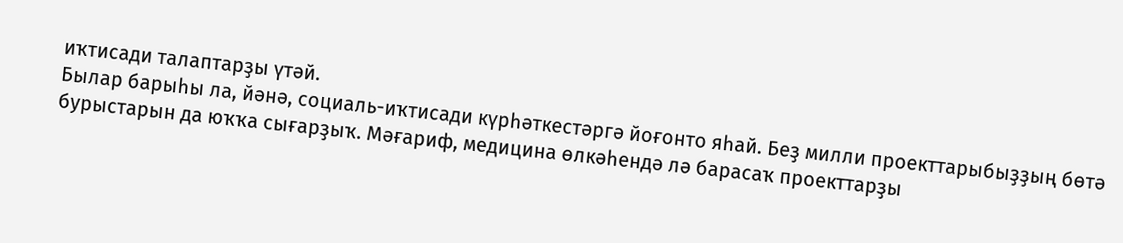иҡтисади талаптарҙы үтәй.
Былар барыһы ла, йәнә, социаль-иҡтисади күрһәткестәргә йоғонто яһай. Беҙ милли проекттарыбыҙҙың бөтә бурыстарын да юҡҡа сығарҙыҡ. Мәғариф, медицина өлкәһендә лә барасаҡ проекттарҙы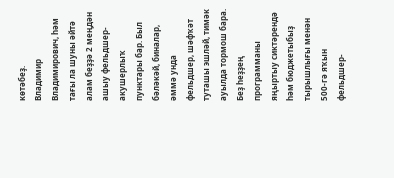көтәбеҙ.
Владимир Владимирович, һәм тағы ла шуны әйтә алам беҙҙә 2 меңдән ашыу фельдшер-акушерлыҡ пунктары бар. Был бәләкәй, биналар, әммә унда фельдшер, шәфҡәт туташы эшләй, тимәк ауылда тормош бара. Беҙ һеҙҙең программаны яңыртыу сиктәрендә һәм бюджетыбыҙ тырышлығы менән 500-гә яҡын фельдшер-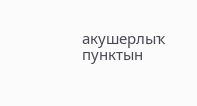акушерлыҡ пунктын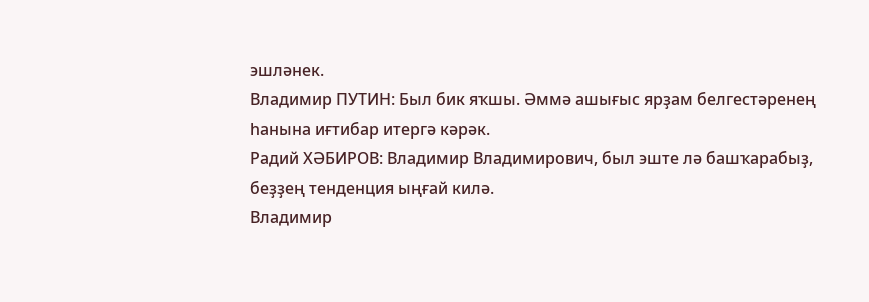эшләнек.
Владимир ПУТИН: Был бик яҡшы. Әммә ашығыс ярҙам белгестәренең һанына иғтибар итергә кәрәк.
Радий ХӘБИРОВ: Владимир Владимирович, был эште лә башҡарабыҙ, беҙҙең тенденция ыңғай килә.
Владимир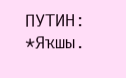ПУТИН: *Яҡшы.